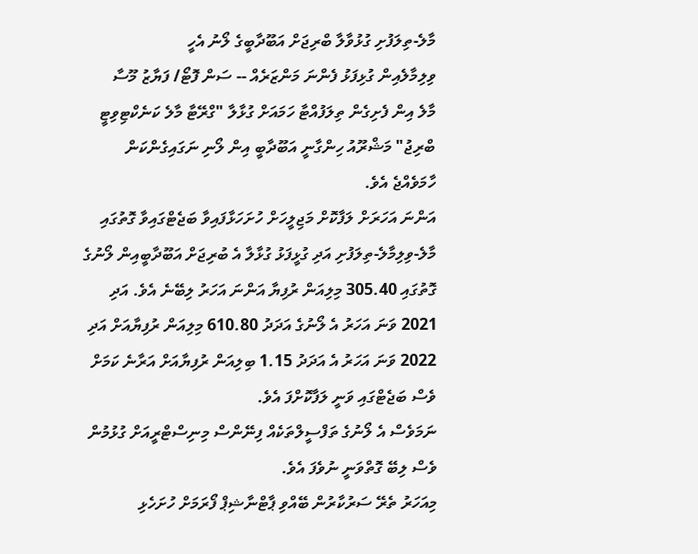މާލެ-ތިލަފުށި ގުޅުވާލާ ބްރިޖަށް އަބޫދާބީގެ ލޯނު އެހީ
ވިލިމާލެއިން ގުޅިފަޅު ފެންނަ މަންޒަރެއް -- ސަން ފޮޓޯ/ ފަޔާޒު މޫސާ
މާލެ އިން ފެށިގެން ތިލަފުއްޓާ ހަމައަށް ގުޅާލާ "ގްރޭޓާ މާލެ ކަނެކްޓިވިޓީ ބްރިޖު" މަޝްރޫއު ހިންގާނީ އަބޫދާބީ އިން ލޯނި ނަގައިގެންކަން ހާމަވެއްޖެ އެވެ.
އަންނަ އަހަރަށް ލަފާކޮށް މަޖިލީހަށް ހުށަހަޅާފައިވާ ބަޖެޓްގައިވާ ގޮތުގައި މާލެ-ވިލިމާލެ-ތިލަފުށި އަދި ގުޅީފަޅު ގުޅާލާ އެ ބުރިޖަށް އަބޫދާބީއިން ލޯނުގެ ގޮތުގައި 305.40 މިލިއަން ރުފިޔާ އަންނަ އަހަރު ލިބޭނެ އެވެ. އަދި 2021 ވަނަ އަހަރު އެ ލޯނުގެ އަދަދު 610.80 މިލިއަން ރުފިޔާއަށް އަދި 2022 ވަނަ އަހަރު އެ އަދަދު 1.15 ބިލިއަން ރުފިޔާއަށް އަރާނެ ކަމަށް ވެސް ބަޖެޓްގައި ވަނީ ލަފާކޮށްފަ އެވެ.
ނަމަވެސް އެ ލޯނުގެ ތަފްސީލްތަކެއް ފިނޭންސް މިނިސްޓްރީއަށް ގުޅުމުން ވެސް ލިބޭ ގޮތްވަނީ ނުވެފަ އެވެ.
މިއަހަރު ތެރޭ ސަރުކާރުން ބޭއްވި ޕާޓްނާޝިޕް ފޯރަމަށް ހުށަހެޅި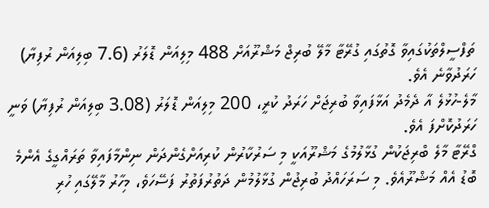ތަފްސީލްތަކުގައިވާ ގޮތުގައި ގުރޭޓާ މާލޭ ބުރިޖް މަޝްރޫއަށް 488 މިލިއަން ޑޮލަރު (7.6 ބިލިއަން ރުފިޔާ) ހަރަދުވާނެ އެވެ.
މާލެ-ހުޅުލެ އާ ދެމެދު އަޅާފައިވާ ބުރިޖަށް ހަރަދު ކުރީ، 200 މިލިއަން ޑޮލަރު (3.08 ބިލިއަން ރުފިޔާ) ވަނީ ހަރަދުކޮށްފަ އެވެ.
ގްރޭޓާ މާލެ ބްރިޖަކުން ގުޅާލުމުގެ މަޝްރޫއަކީ މި ސަރުކާރުން ކުރިއަށްގެންދަން ނިންމާފައިވާ ތަރައްގީގެ އެންމެ ބޮޑު އެއް މަޝްރޫއެވެ. މި ސަރަހައްދު ބުރިޖުން ގުޅާލުމުން ދަތުރުފަތުރު ފަސޭހަވެ، މިހާރު މާލޭގައި ހުރި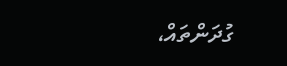ގުދަންތައް،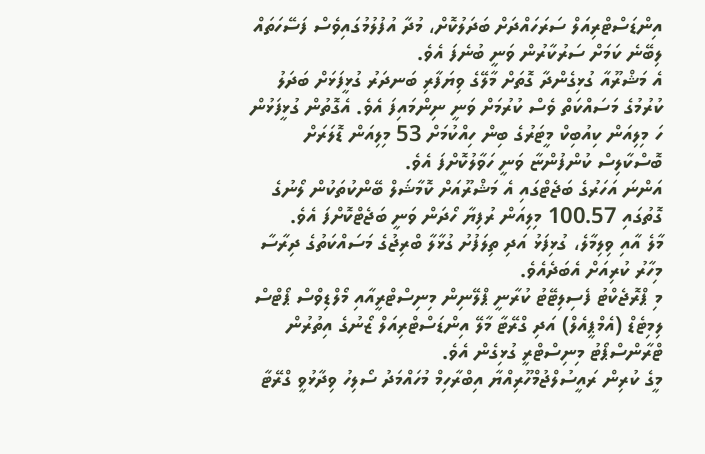އިންޑަސްޓްރިއަލް ސަރަހައްދަށް ބަދަލުކޮށް، މުދާ އުފުލުމުގައިވެސް ފަސޭހަތައް ލިބޭނެ ކަމަށް ސަރުކާރުން ވަނީ ބުނެފަ އެވެ.
އެ މަޝްރޫއާ ގުޅިގެންދާ ގޮތަށް މާލޭގެ ވިޔަފާރި ބަނދަރު ގުޅީފަޅަށް ބަދަލު ކުރުމުގެ މަސައްކަތް ވެސް ކުރުމަށް ވަނީ ނިންމައިފަ އެވެ. އެގޮތުން ގުޅީފަޅުން ހަ މިލިއަން ކިއުބިކް މީޓަރުގެ ބިން ހިއްކުމަށް 53 މިލިއަން ޑޮލަރަށް ބޮސްކާލިސް ކުންފުންޏާ ވަނީ ހަވާލުކޮށްފަ އެވެ.
އަންނަ އަހަރުގެ ބަޖެޓްގައި އެ މަޝްރޫއަށް ކޮމާޝަލް ބޭންކުތަކުން ލޯނުގެ ގޮތުގައި 100.57 މިލިއަން ރުފިޔާ ހޯދަން ވަނީ ބަޖެޓްކޮށްފަ އެވެ.
މާލެ އާއި ވިލިމާލެ، ގުޅިފަޅު އަދި ތިލަފުށު ގުޅާލާ ބްރިޖުގެ މަސައްކަތުގެ ދިރާސާ މިހާރު ކުރިއަށް އެބަދެއެވެ.
މި ޕްރޮޖެކްޓު ފެސިލިޓޭޓު ކުރާނީ ޕްލޭނިން މިނިސްޓްރީއާއި މޯލްޑިވްސް ޕޯޓްސް ލިމިޓެޑް (އެމްޕީއެލް) އަދި ގްރޭޓާ މާލޭ އިންޑަސްޓްރިއަލް ޒޯނުގެ އިތުރުން ޓްރާންސްޕޯޓު މިނިސްޓްރީ ގުޅިގެން އެވެ.
މީގެ ކުރިން ރައީސުލްޖުމްހޫރިއްޔާ އިބްރާހިމް މުހައްމަދު ސޯލިހު ވިދާޅުވީ ގްރޭޓާ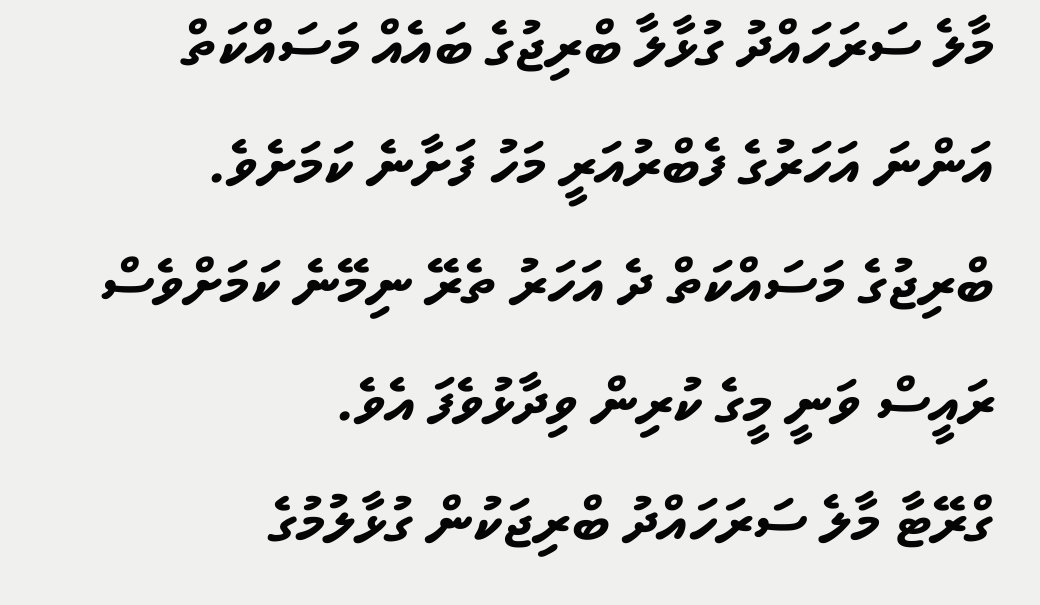މާލެ ސަރަހައްދު ގުޅާލާ ބްރިޖުގެ ބައެއް މަސައްކަތް އަންނަ އަހަރުގެ ފެބްރުއަރީ މަހު ފަށާނެ ކަމަށެވެ. ބްރިޖުގެ މަސައްކަތް ދެ އަހަރު ތެރޭ ނިމޭނެ ކަމަށްވެސް ރައީސް ވަނީ މީގެ ކުރިން ވިދާޅުވެފަ އެވެ.
ގްރޭޓާ މާލެ ސަރަހައްދު ބްރިޖަކުން ގުޅާލުމުގެ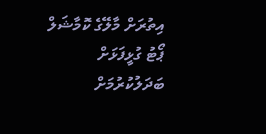އިތުރަށް މާލޭގެ ކޮމާޝަލް ޕޯޓު ގުޅީފަޅަށް ބަދަލުކުރުމަށް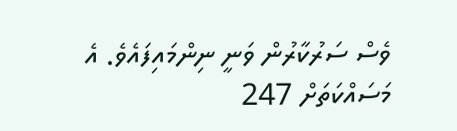ވެސް ސަރުކާރުން ވަނީ ނިންމައިފައެވެ. އެ މަސައްކަތަށް 247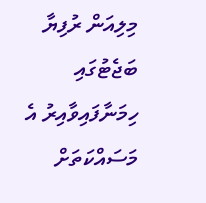މިލިއަން ރުފިޔާ ބަޖެޓުގައި ހިމަނާފައިވާއިރު އެ މަސައްކަތަށް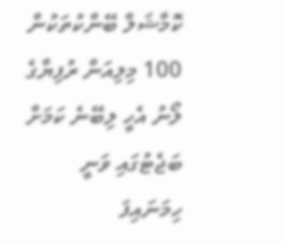ކޮމާޝަލް ބޭންކުތަކުން 100 މިލިއަން ރުފިޔާގެ ލޯނު އެހީ ލިބޭނެ ކަމަށް ބަޖެޓުގައި ވަނީ ހިމަނައިފަ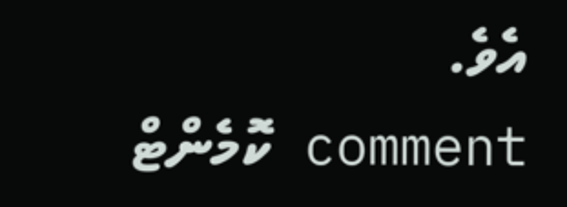އެވެ.
comment ކޮމެންޓް